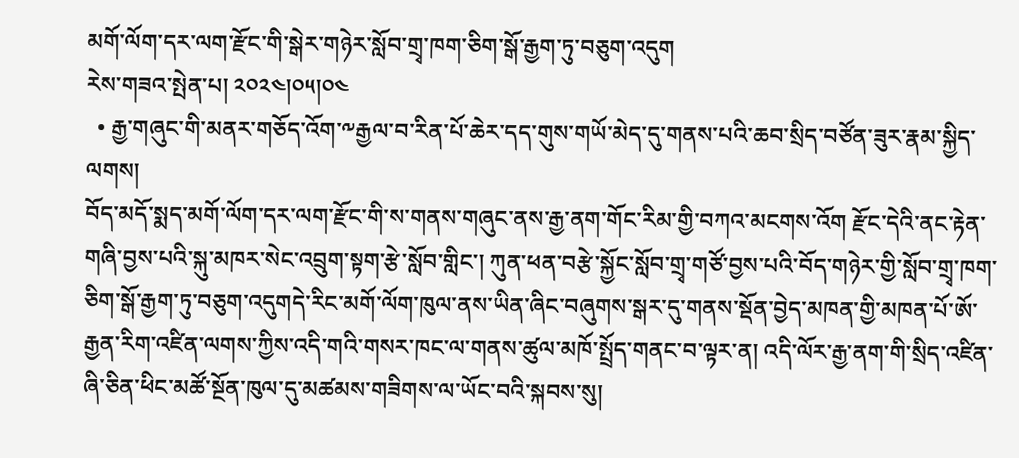མགོ་ལོག་དར་ལག་རྫོང་གི་སྒེར་གཉེར་སློབ་གྲྭ་ཁག་ཅིག་སྒོ་རྒྱག་ཏུ་བཅུག་འདུག
རེས་གཟའ་སྤེན་པ། ༢༠༢༤།༠༥།༠༤
  • རྒྱ་གཞུང་གི་མནར་གཅོད་འོག་༸རྒྱལ་བ་རིན་པོ་ཆེར་དད་གུས་གཡོ་མེད་དུ་གནས་པའི་ཆབ་སྲིད་བཙོན་ཟུར་རྣམ་སྐྱིད་ལགས།
བོད་མདོ་སྨད་མགོ་ལོག་དར་ལག་རྫོང་གི་ས་གནས་གཞུང་ནས་རྒྱ་ནག་གོང་རིམ་གྱི་བཀའ་མངགས་འོག རྫོང་དེའི་ནང་རྟེན་གཞི་བྱས་པའི་སྐུ་མཁར་སེང་འབྲུག་སྟག་རྩེ་སློབ་གླིང་། ཀུན་ཕན་བརྩེ་སྐྱོང་སློབ་གྲྭ་གཙོ་བྱས་པའི་བོད་གཉེར་གྱི་སློབ་གྲྭ་ཁག་ཅིག་སྒོ་རྒྱག་ཏུ་བཅུག་འདུགདེ་རིང་མགོ་ལོག་ཁུལ་ནས་ཡིན་ཞིང་བཞུགས་སྒར་དུ་གནས་སྡོན་བྱེད་མཁན་གྱི་མཁན་པོ་ཨོ་རྒྱན་རིག་འཛིན་ལགས་ཀྱིས་འདི་གའི་གསར་ཁང་ལ་གནས་ཚུལ་མཁོ་སྤྲོད་གནང་བ་ལྟར་ན། འདི་ལོར་རྒྱ་ནག་གི་སྲིད་འཛིན་ཞི་ཅིན་ཕིང་མཚོ་སྔོན་ཁུལ་དུ་མཚམས་གཟིགས་ལ་ཡོང་བའི་སྐབས་སུ།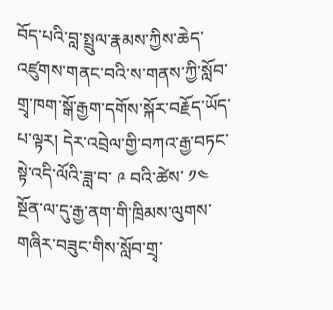བོད་པའི་བླ་སྤྲུལ་རྣམས་ཀྱིས་ཆེད་འཛུགས་གནང་བའི་ས་གནས་ཀྱི་སློབ་གྲྭ་ཁག་སྒོ་རྒྱག་དགོས་སྐོར་བརྗོད་ཡོད་པ་ལྟར། དེར་འབྲེལ་གྱི་བཀའ་རྒྱ་བཏང་སྟེ་འདི་ལོའི་ཟླ་བ་ ༩ བའི་ཚེས་ ༡༤ སྔོན་ལ་དུ་རྒྱ་ནག་གི་ཁྲིམས་ལུགས་གཞིར་བཟུང་གིས་སློབ་གྲྭ་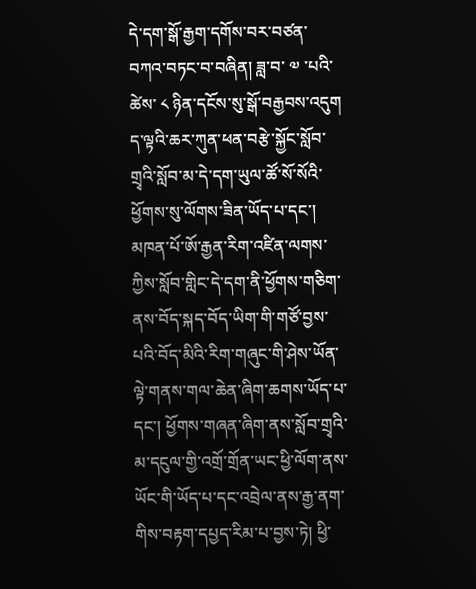དེ་དག་སྒོ་རྒྱག་དགོས་བར་བཙན་བཀའ་བཏང་བ་བཞིན། ཟླ་བ་ ༧ ་པའི་ཚེས་ ༨ ཉིན་དངོས་སུ་སྒོ་བརྒྱབས་འདུག
ད་ལྟའི་ཆར་ཀུན་ཕན་བརྩེ་སྐྱོང་སློབ་གྲྭའི་སློབ་མ་དེ་དག་ཡུལ་ཚོ་སོ་སོའི་ཕྱོགས་སུ་ལོགས་ཟིན་ཡོད་པ་དང་།  མཁན་པོ་ཨོ་རྒྱན་རིག་འཛིན་ལགས་ཀྱིས་སློབ་གླིང་དེ་དག་ནི་ཕྱོགས་གཅིག་ནས་བོད་སྐད་བོད་ཡིག་གི་གཙོ་བྱས་པའི་བོད་མིའི་རིག་གཞུང་གི་ཤེས་ཡོན་ལྟེ་གནས་གལ་ཆེན་ཞིག་ཆགས་ཡོད་པ་དང་། ཕྱོགས་གཞན་ཞིག་ནས་སློབ་གྲྭའི་མ་དངུལ་གྱི་འགྲོ་གྲོན་ཡང་ཕྱི་ལོག་ནས་ཡོང་གི་ཡོད་པ་དང་འབྲེལ་ནས་རྒྱ་ནག་གིས་བརྟག་དཔྱད་རིམ་པ་བྱས་ཏེ། ཕྱི་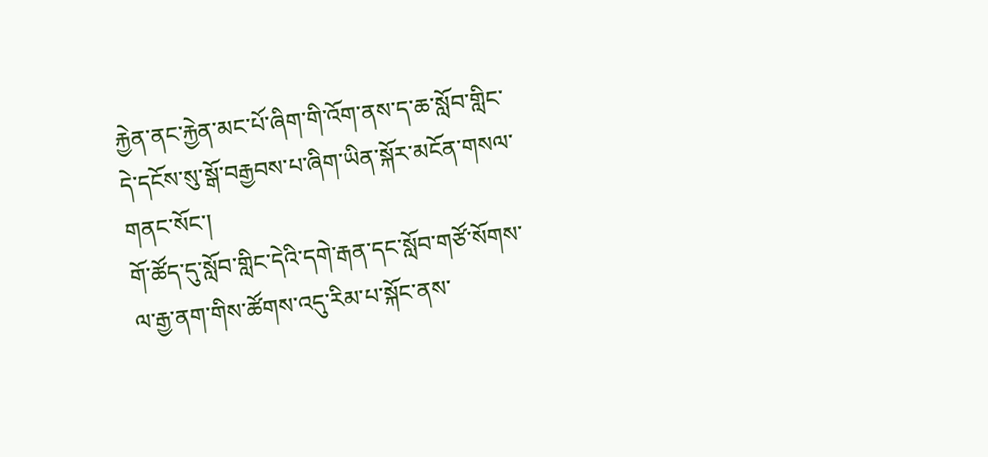རྐྱེན་ནང་རྐྱེན་མང་པོ་ཞིག་གི་འོག་ནས་ད་ཆ་སློབ་གླིང་དེ་དངོས་སུ་སྒོ་བརྒྱབས་པ་ཞིག་ཡིན་སྐོར་མངོན་གསལ་གནང་སོང་།
གོ་ཚོད་དུ་སློབ་གླིང་དེའི་དགེ་རྒན་དང་སློབ་གཙོ་སོགས་ལ་རྒྱ་ནག་གིས་ཚོགས་འདུ་རིམ་པ་སྐོང་ནས་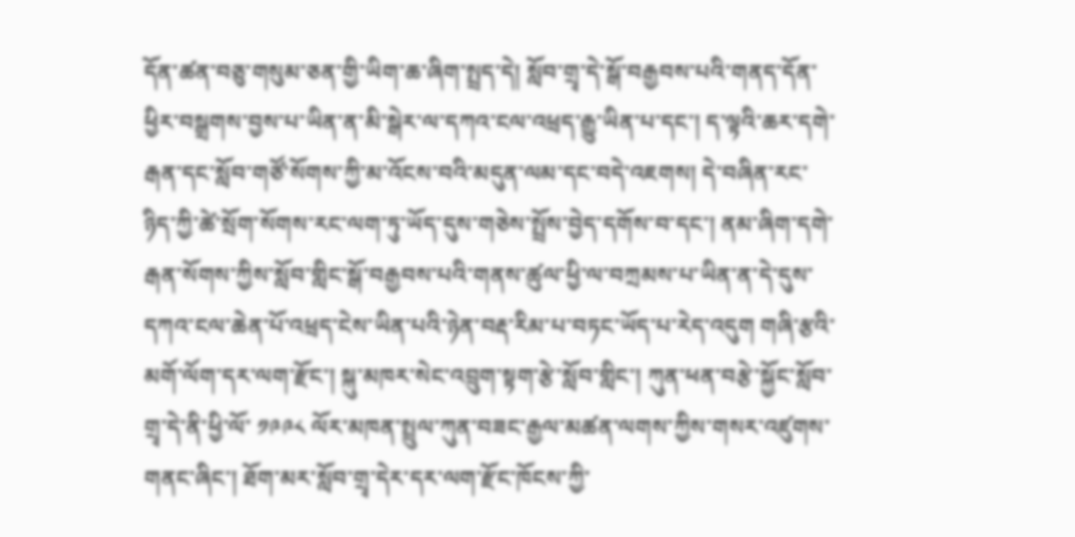དོན་ཚན་བཅུ་གསུམ་ཅན་གྱི་ཡིག་ཆ་ཞིག་སྤྲད་དེ། སློབ་གྲྭ་དེ་སྒོ་བརྒྱབས་པའི་གནད་དོན་ཕྱིར་བསྒྲགས་བྱས་པ་ཡིན་ན་མི་སྒེར་ལ་དཀའ་ངལ་འཕྲད་རྒྱུ་ཡིན་པ་དང་། ད་ལྟའི་ཆར་དགེ་རྒན་དང་སློབ་གཙོ་སོགས་ཀྱི་མ་འོངས་བའི་མདུན་ལམ་དང་བདེ་འཇགས། དེ་བཞིན་རང་ཉིད་ཀྱི་ཚེ་སྲོག་སོགས་རང་ལག་ཏུ་ཡོད་དུས་གཅེས་སྤྲོས་བྱེད་དགོས་བ་དང་། ནམ་ཞིག་དགེ་རྒན་སོགས་ཀྱིས་སློབ་གླིང་སྒོ་བརྒྱབས་པའི་གནས་ཚུལ་ཕྱི་ལ་བཀྲམས་པ་ཡིན་ན་དེ་དུས་དཀའ་ངལ་ཆེན་པོ་འཕྲད་ངེས་ཡིན་པའི་ཉེན་བརྡ་རིམ་པ་བཏང་ཡོད་པ་རེད་འདུག གཞི་རྩའི་མགོ་ལོག་དར་ལག་རྫོང་། སྐུ་མཁར་སེང་འབྲུག་སྟག་རྩེ་སློབ་གླིང་། ཀུན་ཕན་བརྩེ་སྐྱོང་སློབ་གྲྭ་དེ་ནི་ཕྱི་ལོ་ ༡༩༩༨ ལོར་མཁན་སྤྲུལ་ཀུན་བཟང་རྒྱལ་མཚན་ལགས་ཀྱིས་གསར་འཛུགས་གནང་ཞིང་། ཐོག་མར་སློབ་གྲྭ་དེར་དར་ལག་རྫོང་ཁོངས་ཀྱི་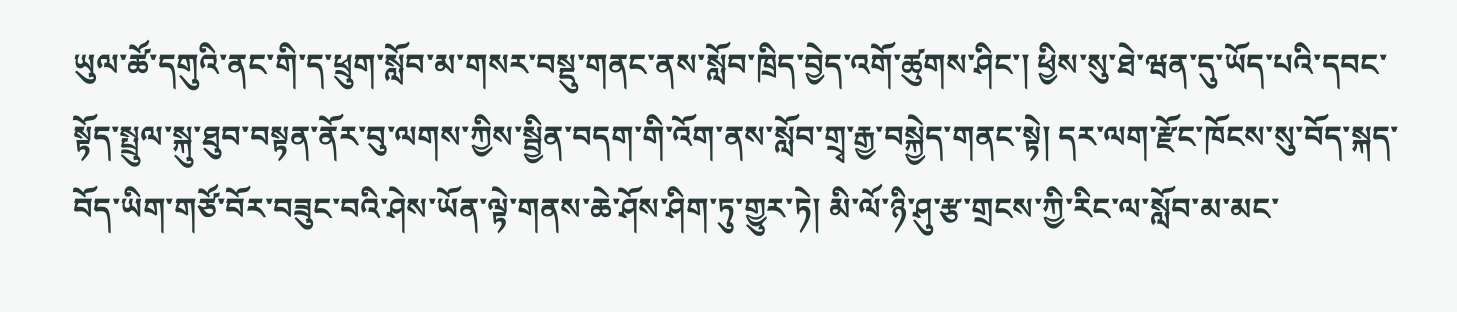ཡུལ་ཚོ་དགུའི་ནང་གི་ད་ཕྲུག་སློབ་མ་གསར་བསྡུ་གནང་ནས་སློབ་ཁྲིད་བྱེད་འགོ་ཚུགས་ཤིང་། ཕྱིས་སུ་ཐེ་ཝན་དུ་ཡོད་པའི་དབང་སྟོད་སྤྲུལ་སྐུ་ཐུབ་བསྟན་ནོར་བུ་ལགས་ཀྱིས་སྦྱིན་བདག་གི་འོག་ནས་སློབ་གྲྭ་རྒྱ་བསྐྱེད་གནང་སྟེ། དར་ལག་རྫོང་ཁོངས་སུ་བོད་སྐད་བོད་ཡིག་གཙོ་བོར་བཟུང་བའི་ཤེས་ཡོན་ལྟེ་གནས་ཆེ་ཤོས་ཤིག་ཏུ་གྱུར་ཏེ། མི་ལོ་ཉི་ཤུ་རྩ་གྲངས་ཀྱི་རིང་ལ་སློབ་མ་མང་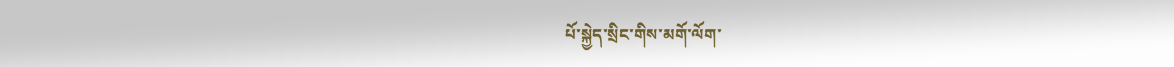པོ་སྐྱེད་སྲིང་གིས་མགོ་ལོག་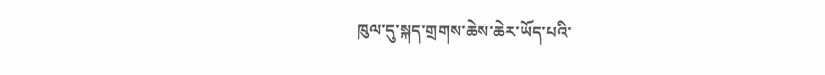ཁུལ་དུ་སྐད་གྲགས་ཆེས་ཆེར་ཡོད་པའི་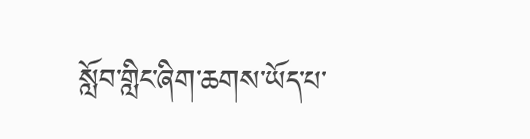སློབ་གླིང་ཞིག་ཆགས་ཡོད་པ་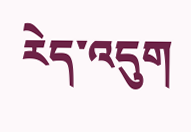རེད་འདུག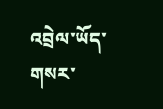འབྲེལ་ཡོད་གསར་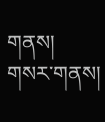གནས།
གསར་གནས།